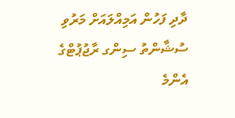ދާދި ފަހުން އަމިއްލައަށް މަރުވި ސުޝާންތު ސިންގ ރާޖުޕުޓްގެ އެންމެ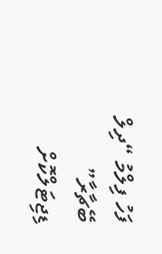ފަހު ފިލްމު “ދިލް ބޭޗާރާ” ޑިޖިޓަލްކޮށް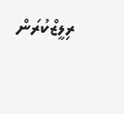ރިލީޒްކުރަން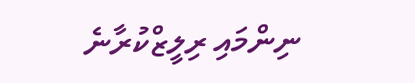ނިންމައި ރިލީޒްކުރާނެ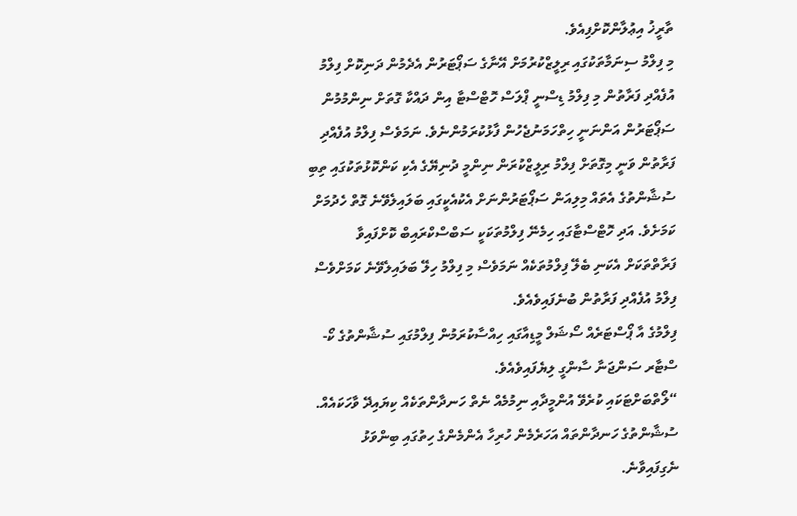ތާރީޚު އިޢުލާންކޮށްފިއެވެ.
މި ފިލްމު ސިނަމާތަކުގައި ރިލީޒްކުރުމަށް އޭނާގެ ސަޕޯޓަރުން އެދެމުން ދަނިކޮށް ފިލްމު އުފެއްދި ފަރާތުން މި ފިލްމު ޑިސްނީ ޕްލަސް ހޮޓްސްޓާ އިން ދައްކާ ގޮތަށް ނިންމުމުން ސަޕޯޓަރުން އަންނަނީ ހިތްހަމަނުޖެހުން ފާޅުކުރަމުންނެވެ. ނަމަވެސް ފިލްމު އުފެއްދި ފަރާތުން ވަނީ މިގޮތަށް ފިލްމު ރިލީޒްކުރަން ނިންމީ ދުނިޔޭގެ އެކި ކަންކޮޅުތަކުގައި ތިބި ސުޝާންތުގެ އެތައް މިލިއަން ސަޕޯޓަރުންނަށް އެކުއެކީގައި ބަލައިލެވޭނެ ގޮތް ހެދުމަށް ކަމަށެވެ. އަދި ހޮޓްސްޓާގައި ހިމެނޭ ފިލްމުތަކަކީ ސަބްސްކްރައިބް ކޮށްފައިވާ ފަރާތްތަކަށް އެކަނި ބެލޭ ފިލްމުތަކެއް ނަމަވެސް މި ފިލްމު ހިލޭ ބަލައިލެވޭނެ ކަމަށްވެސް ފިލްމު އުފެއްދި ފަރާތުން ބުނެފައިވެއެވެ.
ފިލްމުގެ އާ ޕޯސްޓަރެއް ސޯޝަލް މީޑިއާގައި ހިއްސާކުރަމުން ފިލްމުގައި ސުޝާންތުގެ ކޯ-ސްޓާރ ސަންޖަނާ ސާންގީ ލިޔެފައިވެއެވެ.
“ލޯތްބަށްޓަކައި ކުރެވޭ އުންމީދާއި ނިމުމެއް ނެތް ހަނދާންތަކެއް ކިޔައިދޭ ވާހަކައެއް. ސުޝާންތުގެ ހަނދާންތައް އަހަރެމެން ހުރިހާ އެންމެންގެ ހިތުގައި ބިންވަޅު ނެގިފައިވާނެ.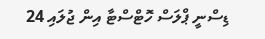ޑިސްނީ ޕްލަސް ހޮޓްސްޓާ އިން ޖުލައި 24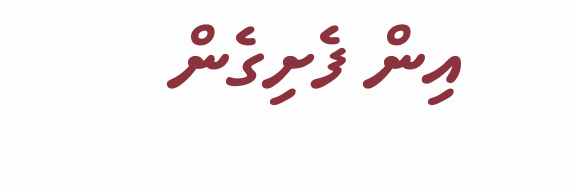އިން ފެށިގެން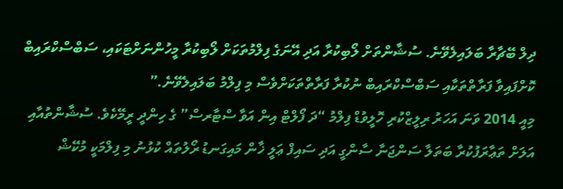ދިލް ބޭޗާރާ ބަލައިލެވޭނެ. ސުޝާންތަށް ލޯބިކުރާ އަދި އޭނަގެ ފިލްމުތަކަށް ލޯބިކުރާ މީހުންނަށްޓަކައި، ސަބްސްކްރައިބް ކޮށްފައިވާ ފަރާތްތަކާއި ސަބްސްކްރައިބް ނުކުރާ ފަރާތްތަކަށްވެސް މި ފިލްމު ބަލައިލެވޭނެ.”
މިއީ 2014 ވަނަ އަހަރު ރިލީޒްކުރި ހޮލީވުޑް ފިލްމު “ދަ ފޯލްޓް އިން އަވާ ސްޓާރސް” ގެ ހިންދީ ރީމޭކެވެ. ސުޝާންތުއާއި އަލަށް ތަޢާރަފުކުރާ ބަތަލާ ސަންޖަނާ ސާންގީ އަދި ސައިފް ޢަލީ ޚާން މައިގަނޑު ރޯލުތައް ކުޅުނު މި ފިލްމަކީ މުކޭޝް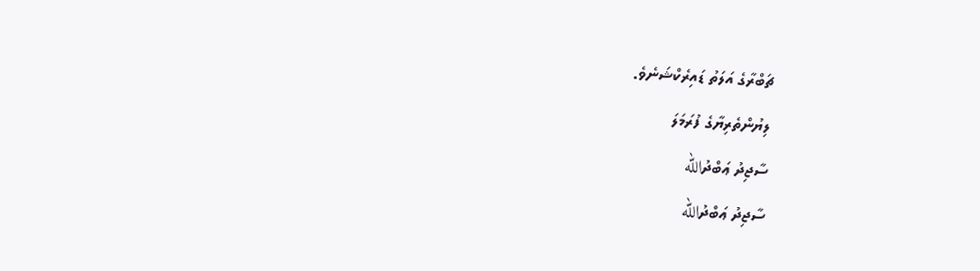ޗަބްރާގެ އަލަތު ޑައިރެކްޝަނެވެ.
ލިޔުންތެރިޔާގެ ފުރަމަލަ
ސާޖިދު ޢަބްދުالله
ސާޖިދު ޢަބްދުالله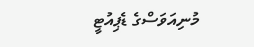މުނިއަވަސްގެ ޑެޕިއުޓީ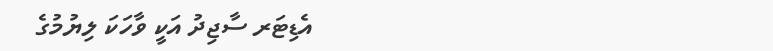އެޑިޓަރ ސާޖިދު އަކީ ވާހަކަ ލިޔުމުގެ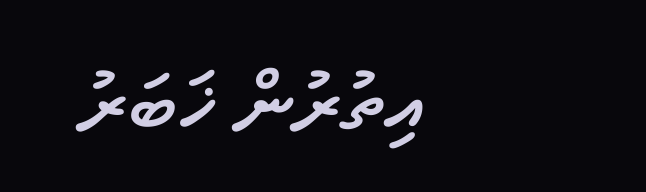އިތުރުން ޚަބަރު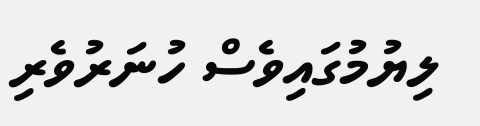ލިޔުމުގައިވެސް ހުނަރުވެރި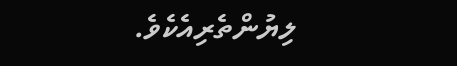ލިޔުންތެރިއެކެވެ.